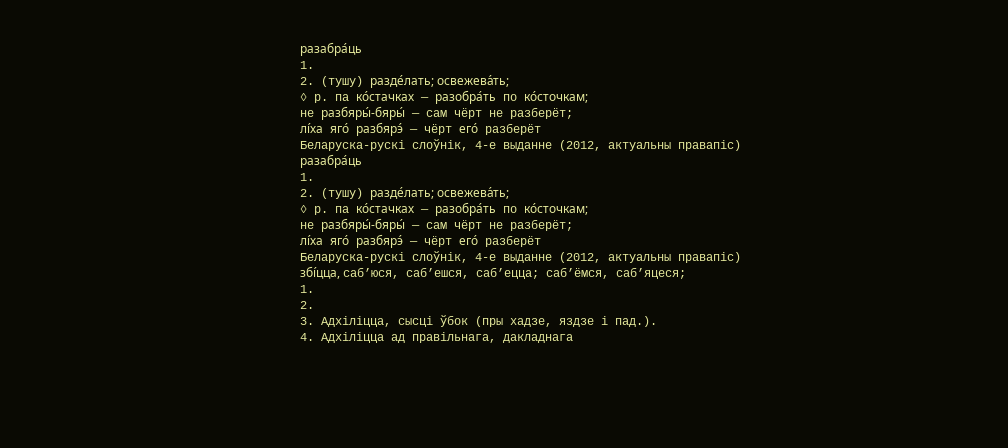разабра́ць
1.
2. (тушу) разде́лать; освежева́ть;
◊ р. па ко́стачках — разобра́ть по ко́сточкам;
не разбяры́-бяры́ — сам чёрт не разберёт;
лі́ха яго́ разбярэ́ — чёрт его́ разберёт
Беларуска-рускі слоўнік, 4-е выданне (2012, актуальны правапіс)
разабра́ць
1.
2. (тушу) разде́лать; освежева́ть;
◊ р. па ко́стачках — разобра́ть по ко́сточкам;
не разбяры́-бяры́ — сам чёрт не разберёт;
лі́ха яго́ разбярэ́ — чёрт его́ разберёт
Беларуска-рускі слоўнік, 4-е выданне (2012, актуальны правапіс)
збі́цца, саб’юся, саб’ешся, саб’ецца; саб’ёмся, саб’яцеся;
1.
2.
3. Адхіліцца, сысці ўбок (пры хадзе, яздзе і пад.).
4. Адхіліцца ад правільнага, дакладнага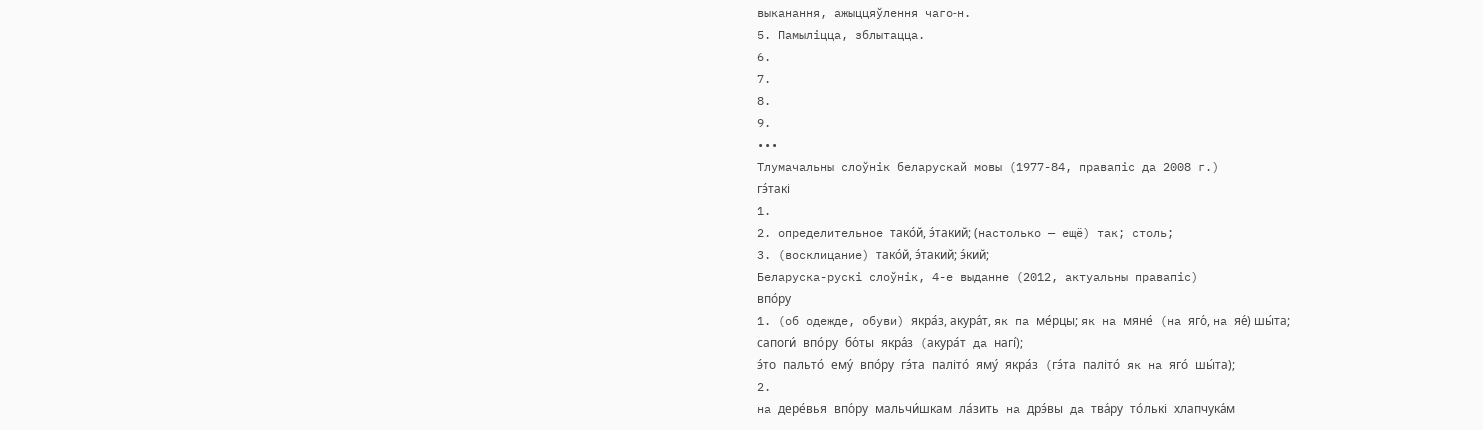выканання, ажыццяўлення чаго‑н.
5. Памыліцца, зблытацца.
6.
7.
8.
9.
•••
Тлумачальны слоўнік беларускай мовы (1977-84, правапіс да 2008 г.)
гэ́такі
1.
2. определительное тако́й, э́такий; (настолько — ещё) так; столь;
3. (восклицание) тако́й, э́такий; э́кий;
Беларуска-рускі слоўнік, 4-е выданне (2012, актуальны правапіс)
впо́ру
1. (об одежде, обуви) якра́з, акура́т, як па ме́рцы; як на мяне́ (на яго́, на яе́) шы́та;
сапоги́ впо́ру бо́ты якра́з (акура́т да нагі́);
э́то пальто́ ему́ впо́ру гэ́та паліто́ яму́ якра́з (гэ́та паліто́ як на яго́ шы́та);
2.
на дере́вья впо́ру мальчи́шкам ла́зить на дрэ́вы да тва́ру то́лькі хлапчука́м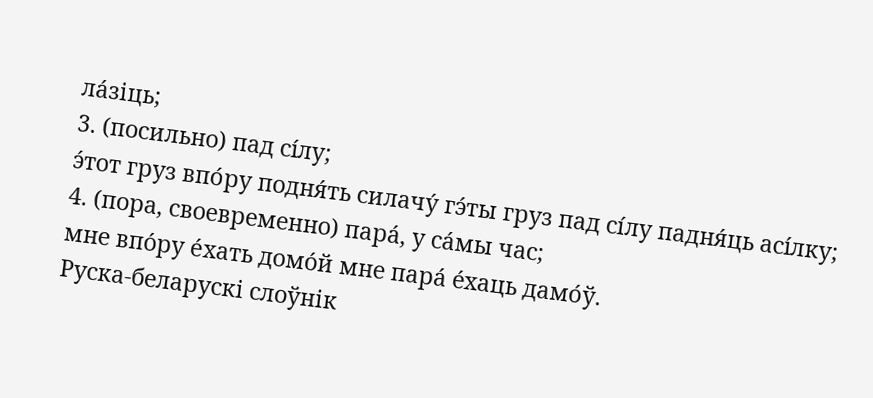ла́зіць;
3. (посильно) пад сі́лу;
э́тот груз впо́ру подня́ть силачу́ гэ́ты груз пад сі́лу падня́ць асі́лку;
4. (пора, своевременно) пара́, у са́мы час;
мне впо́ру е́хать домо́й мне пара́ е́хаць дамо́ў.
Руска-беларускі слоўнік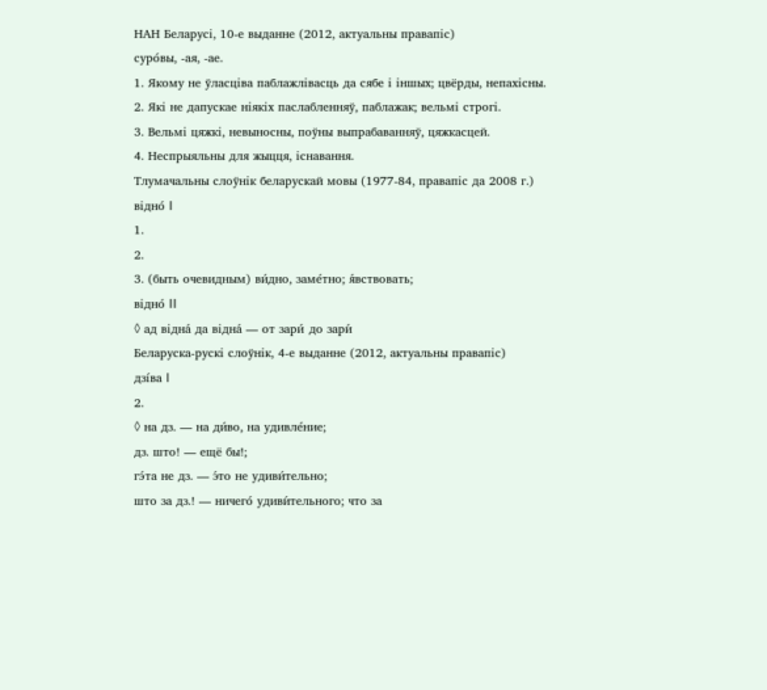НАН Беларусі, 10-е выданне (2012, актуальны правапіс)
суро́вы, ‑ая, ‑ае.
1. Якому не ўласціва паблажлівасць да сябе і іншых; цвёрды, непахісны.
2. Які не дапускае ніякіх паслабленняў, паблажак; вельмі строгі.
3. Вельмі цяжкі, невыносны, поўны выпрабаванняў, цяжкасцей.
4. Неспрыяльны для жыцця, існавання.
Тлумачальны слоўнік беларускай мовы (1977-84, правапіс да 2008 г.)
відно́ I
1.
2.
3. (быть очевидным) ви́дно, заме́тно; я́вствовать;
відно́ II
◊ ад відна́ да відна́ — от зари́ до зари́
Беларуска-рускі слоўнік, 4-е выданне (2012, актуальны правапіс)
дзі́ва I
2.
◊ на дз. — на ди́во, на удивле́ние;
дз. што! — ещё бы!;
гэ́та не дз. — э́то не удиви́тельно;
што за дз.! — ничего́ удиви́тельного; что за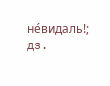не́видаль!;
дз.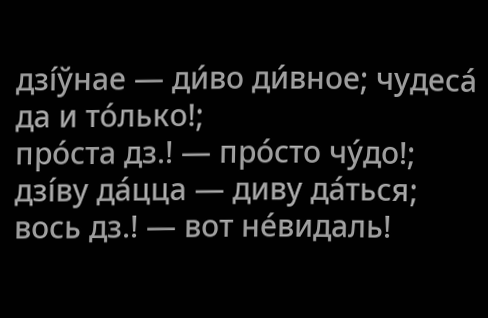дзі́ўнае — ди́во ди́вное; чудеса́ да и то́лько!;
про́ста дз.! — про́сто чу́до!;
дзі́ву да́цца — диву да́ться;
вось дз.! — вот не́видаль!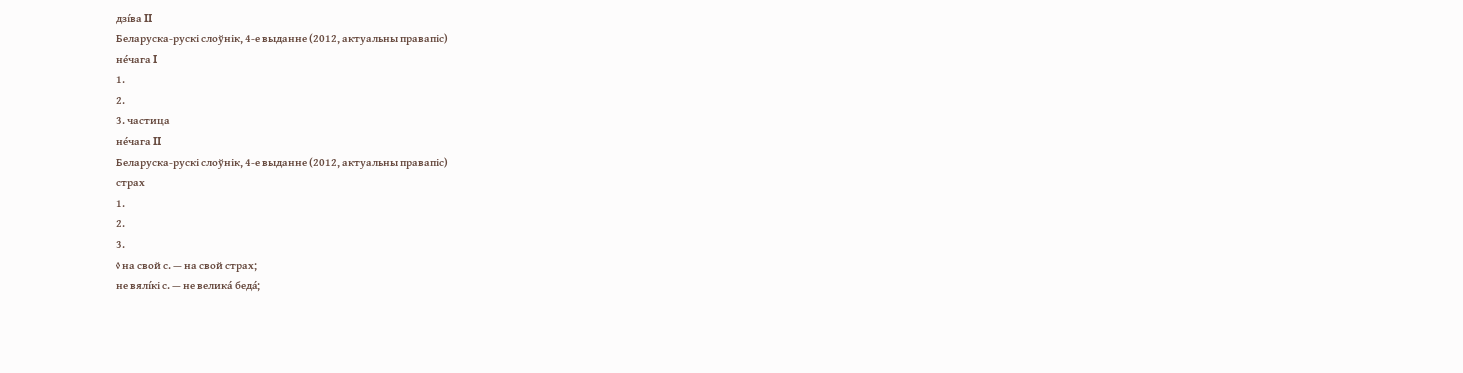дзі́ва II
Беларуска-рускі слоўнік, 4-е выданне (2012, актуальны правапіс)
не́чага I
1.
2.
3. частица
не́чага II
Беларуска-рускі слоўнік, 4-е выданне (2012, актуальны правапіс)
страх
1.
2.
3.
◊ на свой с. — на свой страх;
не вялі́кі с. — не велика́ беда́;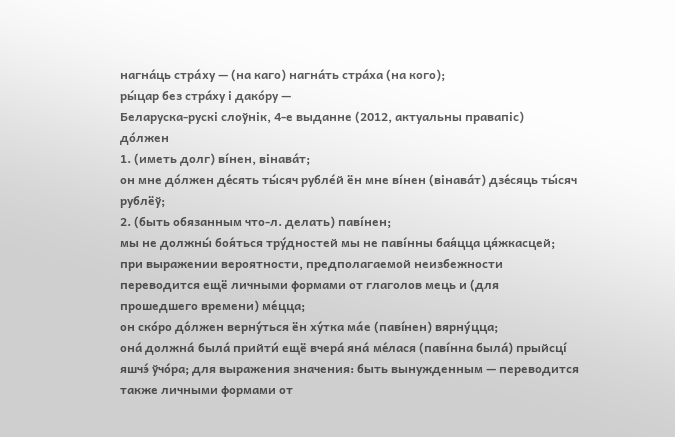нагна́ць стра́ху — (на каго) нагна́ть стра́ха (на кого);
ры́цар без стра́ху і дако́ру —
Беларуска-рускі слоўнік, 4-е выданне (2012, актуальны правапіс)
до́лжен
1. (иметь долг) ві́нен, вінава́т;
он мне до́лжен де́сять ты́сяч рубле́й ён мне ві́нен (вінава́т) дзе́сяць ты́сяч рублёў;
2. (быть обязанным что-л. делать) паві́нен;
мы не должны́ боя́ться тру́дностей мы не паві́нны бая́цца ця́жкасцей; при выражении вероятности, предполагаемой неизбежности переводится ещё личными формами от глаголов мець и (для прошедшего времени) ме́цца;
он ско́ро до́лжен верну́ться ён ху́тка ма́е (паві́нен) вярну́цца;
она́ должна́ была́ прийти́ ещё вчера́ яна́ ме́лася (паві́нна была́) прыйсці́ яшчэ́ ўчо́ра; для выражения значения: быть вынужденным — переводится также личными формами от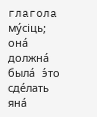глагола му́сіць;
она́ должна́ была́ э́то сде́лать яна́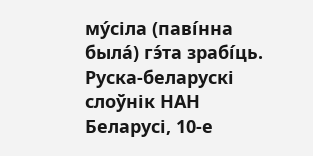му́сіла (паві́нна была́) гэ́та зрабі́ць.
Руска-беларускі слоўнік НАН Беларусі, 10-е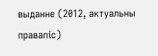выданне (2012, актуальны правапіс)